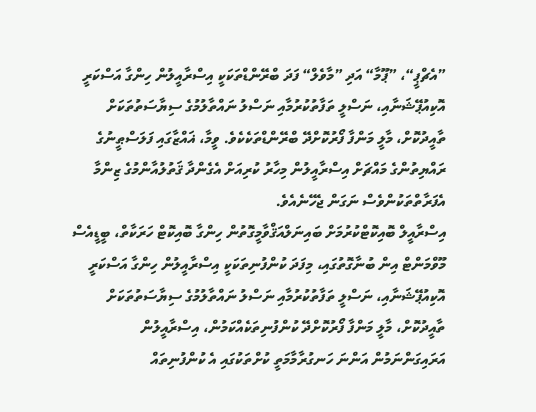”އެޗްޕީ“، ”ޕޫމާ“ އަދި ”މާވެލް“ ފަދަ ބްރޭންޑްތަކަކީ އިސްރާއީލުން ހިންގާ އަސްކަރީ އޮކިއުޕޭޝަނާއި، ނަސްލީ ތަފާތުކުރުމާއި ނަސްލު ނައްތާލުމުގެ ސިޔާސަތުތަކަށް ތާއީދުކޮށް، މާލީ މަންފާ ފޯރުކޮށްދޭ ބްރޭންޑްތަކެކެވެ. ވީމާ، ޣައްޒާގައި ފަލަސްޠީނުގެ ރައްޔިތުންގެ މައްޗަށް އިސްރާއީލުން މިހާރު ކުރިއަށް އެގެންދާ ޤަތުލުއާންމުގެ ޒިންމާ އެފަރާތްތަކުންވެސް ނަގަން ޖެހޭނެއެވެ.
އިސްރާއީލް ބޮއިކޮޓްކުރުމަށް ބައިނަލްއަޤްވާމީގޮތުން ހިންގާ ބޮއިކޮޓް ހަރަކާތް، ބީޑީއެސް މޫވްމަންޓް އިން ބުނާގޮތުގައި، މިފަދަ ކުންފުނިތަކަކީ އިސްރާއީލުން ހިންގާ އަސްކަރީ އޮކިއުޕޭޝަނާއި، ނަސްލީ ތަފާތުކުރުމާއި ނަސްލު ނައްތާލުމުގެ ސިޔާސަތުތަކަށް ތާއީދުކޮށް، މާލީ މަންފާ ފޯރުކޮށްދޭ ކުންފުނިތަކެއްކަމުން، އިސްރާއީލުން އަރައިގަންނަމުން އަންނަ ހަނގުރާމާމަތީ ކުށްތަކުގައި އެ ކުންފުނިތައް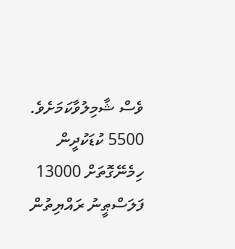ވެސް ޝާމިލުވާކަމަށެވެ.
5500 ކުޑަކުދީން ހިމެނޭގޮތަށް 13000 ފަލަސްޠީނު ރައްޔިތުން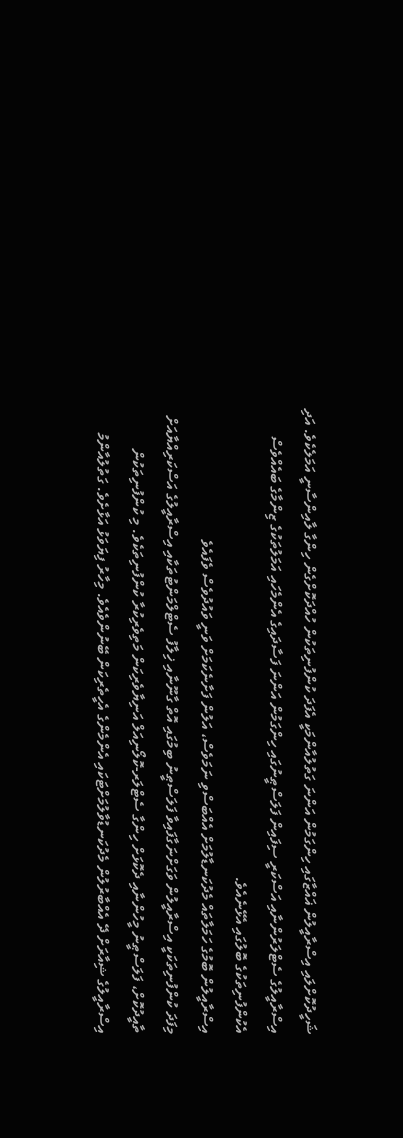ޝަހީދުކޮށްލައި އިސްރާއީލުން ޣައްޒާގައި ހިންގަމުން އަންނަ ގަތުލުއާންމަކީ އެފަދަ ކުންފުނިތަކުން ހުއްދަކޮށްގެން ހިންގާ ލާއިންސާނީ އަމަލެކެވެ. އަދި އިސްރާއީލުގެ ސެޓްލަރުންނާއި އަސްކަރީ ސިފައިން ފަލަސްޠީނުގައި ހިންގަމުން އަންނަ ފަސާދައިގެ އެންމެހައި އަމަލުތަކުގެ ޒިންމާގެ ބައެއްވެސް އެކުންފުނިތަކުގެ ބޮލުގައި އެޅޭނެއެވެ.
އިސްރާއީލުން ބޮމުގެ ހަމަލާތައް މެދުކަނޑާލުމަށް އެއްބަސްވި ނަމަވެސް، އަލުން ފަށާނެކަމަށް ވަނީ ވައުދުވެސް ވެފައެވެ
މިފަދަ ކުންފުނިތަކަކީ އިސްރާއީލުން ވަގަށްނަގާފައިވާ ފަލަސްޠީނު ބިމުގައި އޮތް ގާނޫނާއި ޚިލާފު ސެޓްލްމަންޓުތަކާއި އިސްރާއީލުގެ އަސްކަރިއްޔާއަށް ތާއީދުކޮށް، ފަލަސްޠީނު މީހުންނާއި ދެކޮޅަށް ހިންގާ ސެޓްލަރ-ކޮލޯނިއަލް އަނިޔާވެރިކަން މަތިވެރިކުރާ ކުންފުނިތަކެވެ. މި ކުންފުނިތަކުން އިސްރާއީލުގެ ޝިއާރަށް ދޭ އެއްބާރުލުން މެދުކަނޑުވާލުމަށްޓަކައި އެންމެންގެ އެހީތެރިކަން ބޭނުންވެއެވެ. މިހާރު ފިޔަވަޅު އަޅާށެވެ. ގަތުލުއާންމު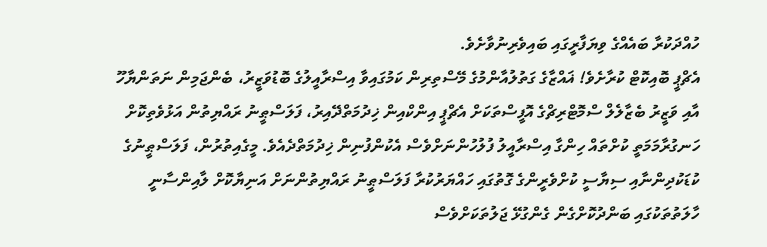ހުއްދަކުރާ ބައެއްގެ ވިޔަފާރީގައި ބައިވެރިނުވާށެވެ.
އެޗްޕީ ބޮއިކޮޓް ކުރާށެވެ! ޣައްޒާގެ ގަތުލުއާންމުގެ މޭސްތިރިން ކަމުގައިވާ އިސްރާއީލުގެ ބޮޑުވަޒީރު، ބެންޖަމިން ނަތަންޔާހޫ އާއި ވަޒީރު ބެޒާލެލް ސްމޮޓްރިޗްގެ އޮފީސްތަކަށް އެޗްޕީ އިންކްއިން ޚިދުމަތްދޭއިރު، ފަލަސްޠީނު ރައްޔިތުން އަޅުވެތިކޮށް ހަނގުރާމަމަތީ ކުށްތައް ހިންގާ އިސްރާއީލު ފުލުހުންނަށްވެސް އެކުންފުނިން ޚިދުމަތްދެއެވެ. މީގެއިތުރުން، ފަލަސްޠީނުގެ ކުޑަކުދިންނާއި ސިޔާސީ ކުށްވެރީންގެ ގޮތުގައި ހައްޔަރުކުރާ ފަލަސްޠީނު ރައްޔިތުންނަށް އަނިޔާކޮށް ލާއިންސާނީ ހާލަތުތަކުގައި ބަންދުކޮށްގެން ގެންގުޅޭ ޖަލުތަކަށްވެސް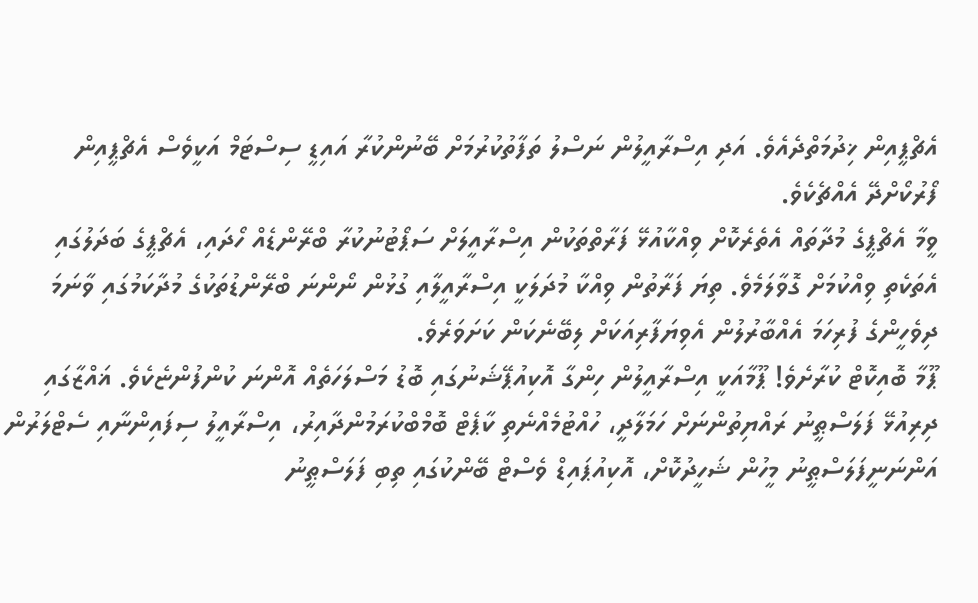އެޗްޕީއިން ޚިދުމަތްދެއެވެ. އަދި އިސްރާއީލުން ނަސްލު ތަފާތުކުރުމަށް ބޭނުންކުރާ އައިޑީ ސިސްޓަމް އަކީވެސް އެޗްޕީއިން ފޯރުކޯށްދޭ އެއްޗެކެވެ.
ވީމާ އެޗްޕީގެ މުދާތައް އެތެރެކޮށް ވިއްކާއުޅޭ ފަރާތްތަކުން އިސްރާއީލަށް ސަޕޯޓުނުކުރާ ބްރޭންޑެއް ހޯދައި، އެޗްޕީގެ ބަދަލުގައި އެތަކެތި ވިއްކުމަށް ގޮވާލަމެވެ. ތިޔަ ފަރާތުން ވިއްކާ މުދަލަކީ އިސްރާއީލާއި ގުޅުން ނޯންނަ ބްރޭންޑުތަކުގެ މުދާކަމުގައި ވާނަމަ ދިވެހީންގެ ފުރިހަމަ އެއްބާރުލުން އެވިޔަފާރިއަކަށް ލިބޭނެކަން ކަށަވަރެވެ.
ޕޫމާ ބޮއިކޮޓް ކުރާށެވެ! ޕޫމާއަކީ އިސްރާއީލުން ހިންގާ އޮކިއުޕޭޝަނުގައި ބޮޑު މަސްލަހަތެއް އޮންނަ ކުންފުންޏެކެވެ. ޣައްޒާގައި ދިރިއުޅޭ ފަލަސްޠީނު ރައްޔިތުންނަށް ހަމަލާދީ، ހުއްޓުމެއްނެތި ކާޕެޓް ބޮމްބްކުރަމުންދާއިރު، އިސްރާއީލު ސިފައިންނާއި ސެޓްލަރުން އަންނަނީފަލަސްޠީނު މީހުން ޝަހީދުކޮށް، އޮކިއުޕައިޑް ވެސްޓް ބޭންކުގައި ތިބި ފަލަސްޠީނު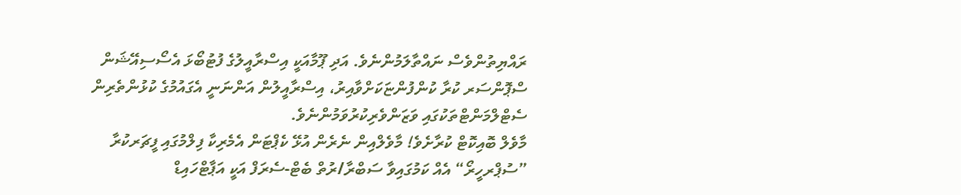ރައްޔިތުންވެސް ނައްތާލަމުންނެވެ. އަދި ޕޫމާއަކީ އިސްރާއީލުގެ ފުޓުބޯޅަ އެސޯސިއޭޝަން ސްޕޮންސަރ ކުރާ ކުންފުންޏަކަށްވާއިރު، އިސްރާއީލުން އަންނަނީ އެގައުމުގެ ކުޅުންތެރިން ސެޓްލްމަންޓްތަކުގައި ވަޒަންވެރިކުރުވަމުންނެވެ.
މާވެލް ބޮއިކޮޓް ކުރާށެވެ! މާވެލްއިން ނެރެން އުޅޭ ކެޕްޓަން އެމެރިކާ ފިލްމުގައި ފީޗަރކުރާ ”ސުޕްރހީރޯ“ އެއް ކަމުގައިވާ ސަބްރާ/ރުތް ބެޓް-ސެރަފް އަކީ އަޕާޓްހައިޑް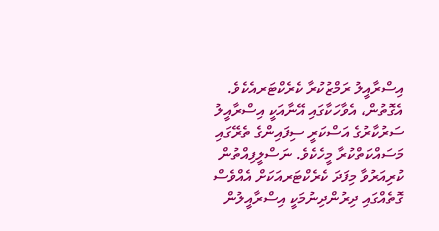އިސްރާއީލު ރަމްޒުކުރާ ކެރެކްޓަރއެކެވެ. އެގޮތުން، އެވާހަކާގައި އޭނާއަކީ އިސްރާއީލު ސަރުކާރުގެ އަސްކަރީ ސިފައިންގެ ތެރޭގައި މަސައްކަތްކުރާ މީހެކެވެ. ނަސްލީފިއްތުން ކުރިއަރުވާ މިފަދަ ކެރެކްޓަރއަކަށް އެއްވެސް ގޮތެއްގައި ދިރުންދިނުމަކީ އިސްރާއީލުން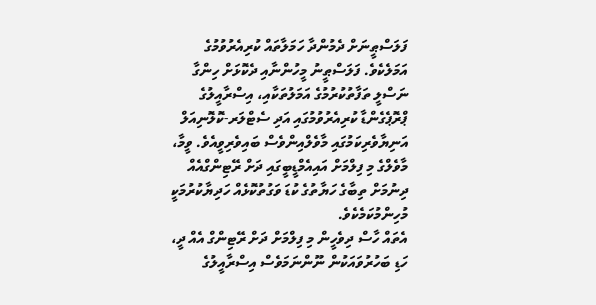ފަލަސްޠީނަށް ދެމުންދާ ހަމަލާތައް ކުރިއެރުވުމުގެ އަމަލެކެވެ. ފަލަސްޠީނު މީހުންނާއި ދެކޮޅަށް ހިންގާ ނަސްލީ ތަފާތުކުރުމުގެ އަމަލުތަކާއި، އިސްރާއީލުގެ ޕްރޮޕެގެންޑާ ކުރިއެރުވުމުގައި އަދި ސެޓްލަރ-ކޮލޮނިއަލް އަނިޔާވެރިކަމުގައި މާވެލްއިންވެސް ބައިވެރިވީއެވެ. ވީމާ، މާވެލްގެ މި ފިލްމަށް އައިއެމްޑީބީގައި ދަށް ރޭޓިންގްއެއް ދިނުމަށް ތިބާގެ ހަޔާތުގެ ކުޑަ ވަގުތުކޮޅެއް ހަދިޔާކުރުމަކީ މުހިންމުކަމެކެވެ.
އެތައް ހާސް ދިވެހީން މި ފިލްމަށް ދަށް ރޭޓިންގް އެއް ދީ، ހަޑި ބަހުރުވައަކުން ނޫންނަމަވެސް އިސްރާއީލުގެ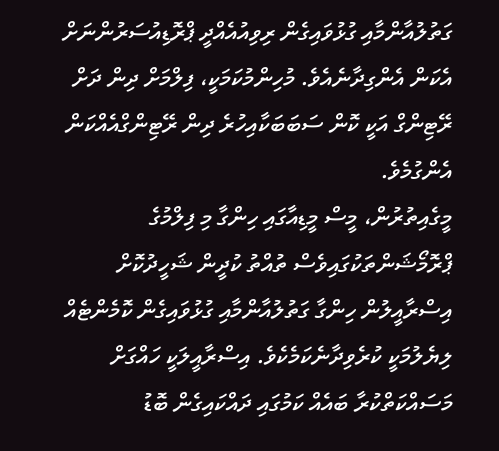ގަތުލުއާންމާއި ގުޅުވައިގެން ރިވިއުއެއްދީ ޕްރޮޑިއުސަރުންނަށް އެކަން އެންގިދާނެއެވެ. މުހިންމުކަމަކީ، ފިލްމަށް ދިން ދަށް ރޭޓިންގް އަކީ ކޮން ސަބަބަކާއިހުރެ ދިން ރޭޓިންގްއެއްކަން އެންގުމެވެ.
މީގެއިތުރުން، މީސް މީޑިއާގައި ހިންގާ މި ފިލްމުގެ ޕްރޮމޯޝަންތަކުގައިވެސް ތުއްތު ކުދީން ޝަހީދުކޮށް އިސްރާއީލުން ހިންގާ ގަތުލުއާންމާއި ގުޅުވައިގެން ކޮމެންޓެއް ލިޔެލުމަކީ ކުރެވިދާނެކަމެކެވެ. އިސްރާއީލަކީ ހައްގަށް މަސައްކަތްކުރާ ބައެއް ކަމުގައި ދައްކައިގެން ބޮޑު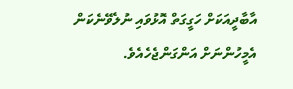އާބާދީއަކަށް ހަގީގަތް އޮޅުވައި ނުލެވޭނެކަން އެމީހުންނަށް އަންގަންޖެހެއެވެ.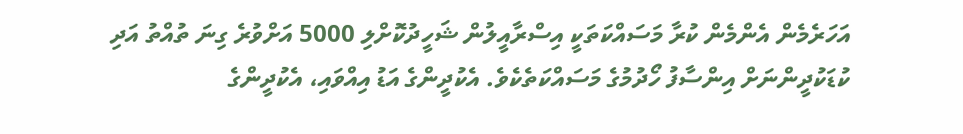އަހަރެމެން އެންމެން ކުރާ މަސައްކަތަކީ އިސްރާއީލުން ޝަހީދުކޮށްލި 5000 އަށްވުރެ ގިނަ ތުއްތު އަދި ކުޑަކުދީންނަށް އިންސާފު ހޯދުމުގެ މަސައްކަތެކެވެ. އެކުދީންގެ އަޑު އިއްވައި، އެކުދީންގެ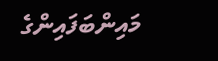މައިންބަފައިންގެ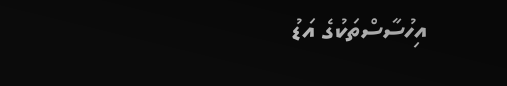އިހުސާސްތަކުގެ އަޑު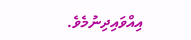އިއްވައިދިނުމެވެ.